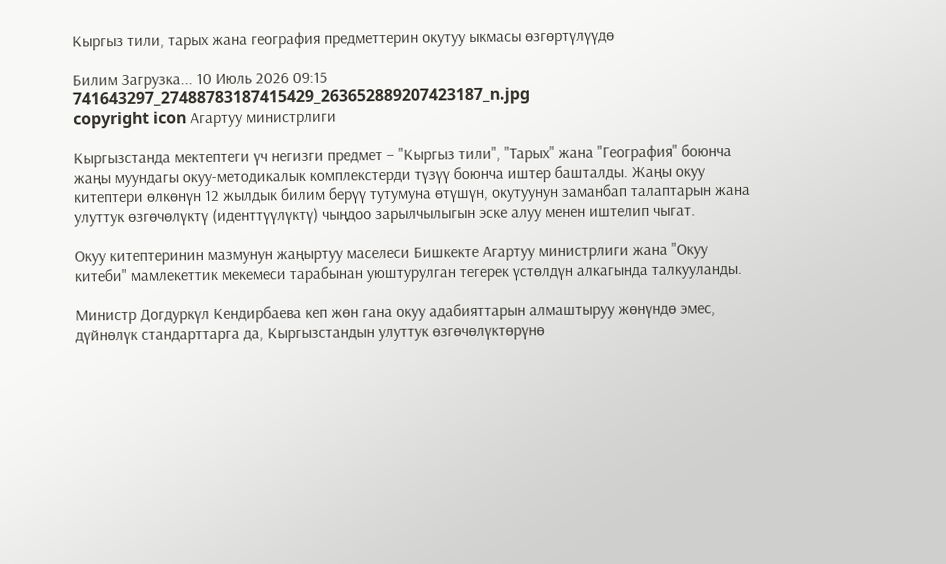Кыргыз тили, тарых жана география предметтерин окутуу ыкмасы өзгөртүлүүдө

Билим Загрузка... 10 Июль 2026 09:15
741643297_27488783187415429_263652889207423187_n.jpg
copyright icon Агартуу министрлиги

Кыргызстанда мектептеги үч негизги предмет – "Кыргыз тили", "Тарых" жана "География" боюнча жаңы муундагы окуу-методикалык комплекстерди түзүү боюнча иштер башталды. Жаңы окуу китептери өлкөнүн 12 жылдык билим берүү тутумуна өтүшүн, окутуунун заманбап талаптарын жана улуттук өзгөчөлүктү (иденттүүлүктү) чыңдоо зарылчылыгын эске алуу менен иштелип чыгат.

Окуу китептеринин мазмунун жаңыртуу маселеси Бишкекте Агартуу министрлиги жана "Окуу китеби" мамлекеттик мекемеси тарабынан уюштурулган тегерек үстөлдүн алкагында талкууланды.

Министр Догдуркүл Кендирбаева кеп жөн гана окуу адабияттарын алмаштыруу жөнүндө эмес, дүйнөлүк стандарттарга да, Кыргызстандын улуттук өзгөчөлүктөрүнө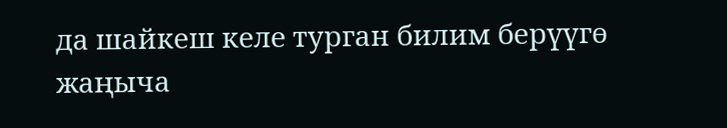да шайкеш келе турган билим берүүгө жаңыча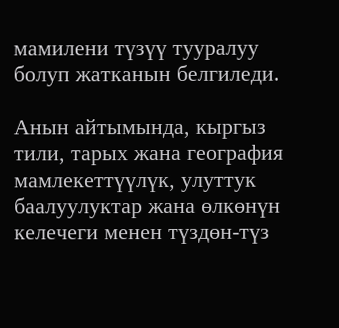мамилени түзүү тууралуу болуп жатканын белгиледи.

Анын айтымында, кыргыз тили, тарых жана география мамлекеттүүлүк, улуттук баалуулуктар жана өлкөнүн келечеги менен түздөн-түз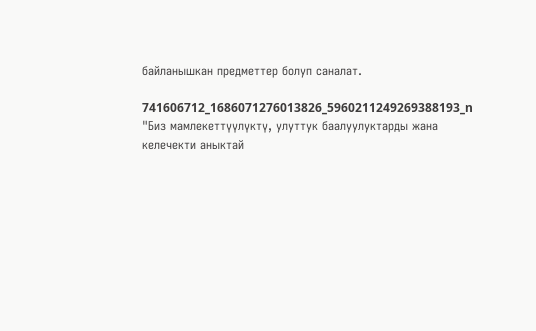байланышкан предметтер болуп саналат.

741606712_1686071276013826_5960211249269388193_n
"Биз мамлекеттүүлүктү, улуттук баалуулуктарды жана келечекти аныктай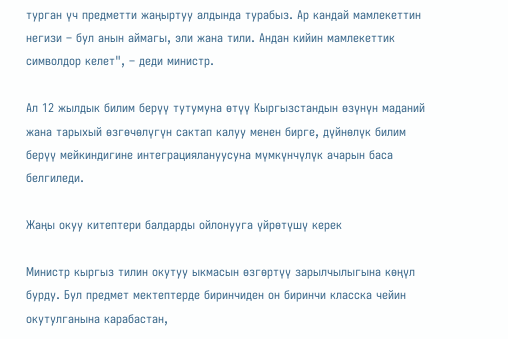турган үч предметти жаңыртуу алдында турабыз. Ар кандай мамлекеттин негизи – бул анын аймагы, эли жана тили. Андан кийин мамлекеттик символдор келет", – деди министр.

Ал 12 жылдык билим берүү тутумуна өтүү Кыргызстандын өзүнүн маданий жана тарыхый өзгөчөлүгүн сактап калуу менен бирге, дүйнөлүк билим берүү мейкиндигине интеграциялануусуна мүмкүнчүлүк ачарын баса белгиледи.

Жаңы окуу китептери балдарды ойлонууга үйрөтүшү керек

Министр кыргыз тилин окутуу ыкмасын өзгөртүү зарылчылыгына көңүл бурду. Бул предмет мектептерде биринчиден он биринчи класска чейин окутулганына карабастан,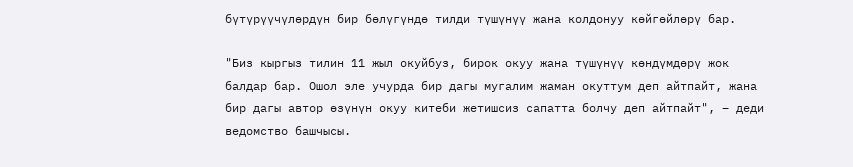бүтүрүүчүлөрдүн бир бөлүгүндө тилди түшүнүү жана колдонуу көйгөйлөрү бар.

"Биз кыргыз тилин 11 жыл окуйбуз, бирок окуу жана түшүнүү көндүмдөрү жок балдар бар. Ошол эле учурда бир дагы мугалим жаман окуттум деп айтпайт, жана бир дагы автор өзүнүн окуу китеби жетишсиз сапатта болчу деп айтпайт", – деди ведомство башчысы.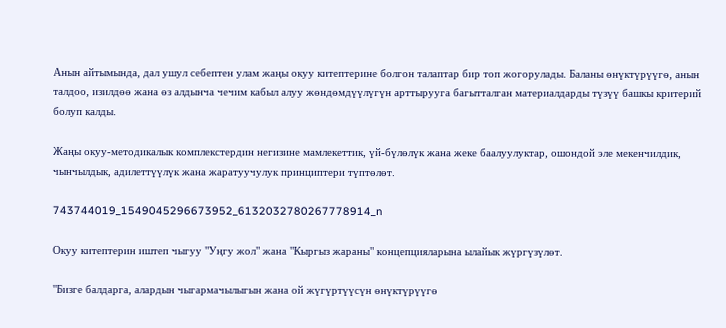Анын айтымында, дал ушул себептен улам жаңы окуу китептерине болгон талаптар бир топ жогорулады. Баланы өнүктүрүүгө, анын талдоо, изилдөө жана өз алдынча чечим кабыл алуу жөндөмдүүлүгүн арттырууга багытталган материалдарды түзүү башкы критерий болуп калды.

Жаңы окуу-методикалык комплекстердин негизине мамлекеттик, үй-бүлөлүк жана жеке баалуулуктар, ошондой эле мекенчилдик, чынчылдык, адилеттүүлүк жана жаратуучулук принциптери түптөлөт.

743744019_1549045296673952_6132032780267778914_n

Окуу китептерин иштеп чыгуу "Уңгу жол" жана "Кыргыз жараны" концепцияларына ылайык жүргүзүлөт.

"Бизге балдарга, алардын чыгармачылыгын жана ой жүгүртүүсүн өнүктүрүүгө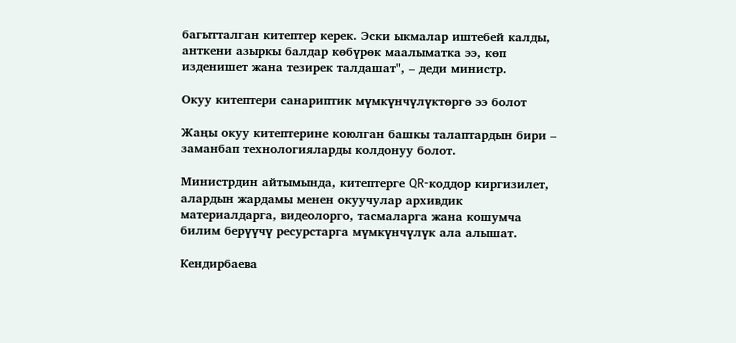багытталган китептер керек. Эски ыкмалар иштебей калды, анткени азыркы балдар көбүрөк маалыматка ээ, көп изденишет жана тезирек талдашат", – деди министр.

Окуу китептери санариптик мүмкүнчүлүктөргө ээ болот

Жаңы окуу китептерине коюлган башкы талаптардын бири – заманбап технологияларды колдонуу болот.

Министрдин айтымында, китептерге QR-коддор киргизилет, алардын жардамы менен окуучулар архивдик материалдарга, видеолорго, тасмаларга жана кошумча билим берүүчү ресурстарга мүмкүнчүлүк ала алышат.

Кендирбаева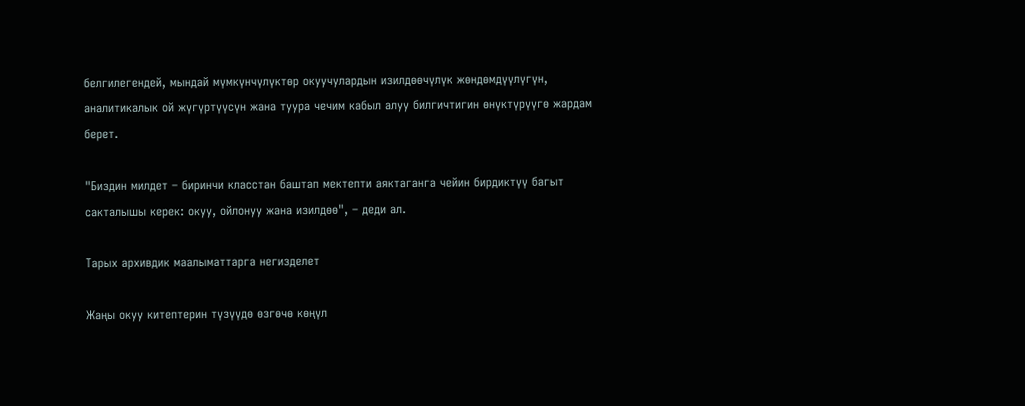белгилегендей, мындай мүмкүнчүлүктөр окуучулардын изилдөөчүлүк жөндөмдүүлүгүн, аналитикалык ой жүгүртүүсүн жана туура чечим кабыл алуу билгичтигин өнүктүрүүгө жардам берет.

"Биздин милдет – биринчи класстан баштап мектепти аяктаганга чейин бирдиктүү багыт сакталышы керек: окуу, ойлонуу жана изилдөө", – деди ал.

Тарых архивдик маалыматтарга негизделет

Жаңы окуу китептерин түзүүдө өзгөчө көңүл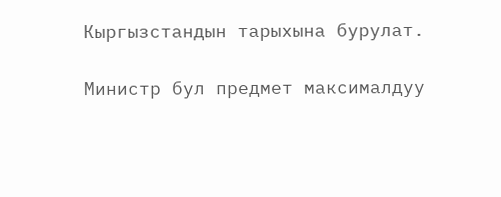Кыргызстандын тарыхына бурулат.

Министр бул предмет максималдуу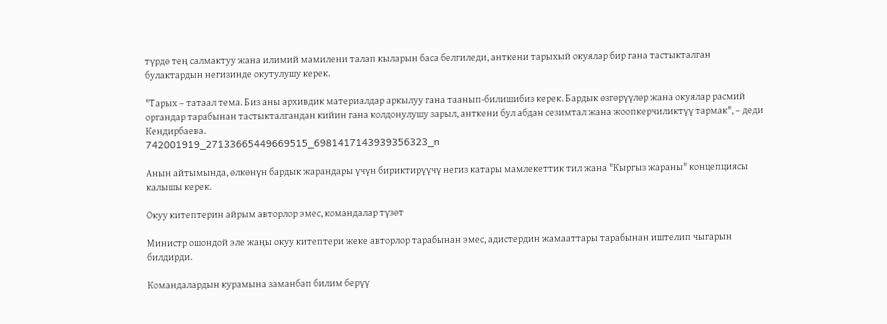түрдө тең салмактуу жана илимий мамилени талап кыларын баса белгиледи, анткени тарыхый окуялар бир гана тастыкталган булактардын негизинде окутулушу керек.

"Тарых – татаал тема. Биз аны архивдик материалдар аркылуу гана таанып-билишибиз керек. Бардык өзгөрүүлөр жана окуялар расмий органдар тарабынан тастыкталгандан кийин гана колдонулушу зарыл, анткени бул абдан сезимтал жана жоопкерчиликтүү тармак", – деди Кендирбаева.
742001919_27133665449669515_6981417143939356323_n

Анын айтымында, өлкөнүн бардык жарандары үчүн бириктирүүчү негиз катары мамлекеттик тил жана "Кыргыз жараны" концепциясы калышы керек.

Окуу китептерин айрым авторлор эмес, командалар түзөт

Министр ошондой эле жаңы окуу китептери жеке авторлор тарабынан эмес, адистердин жамааттары тарабынан иштелип чыгарын билдирди.

Командалардын курамына заманбап билим берүү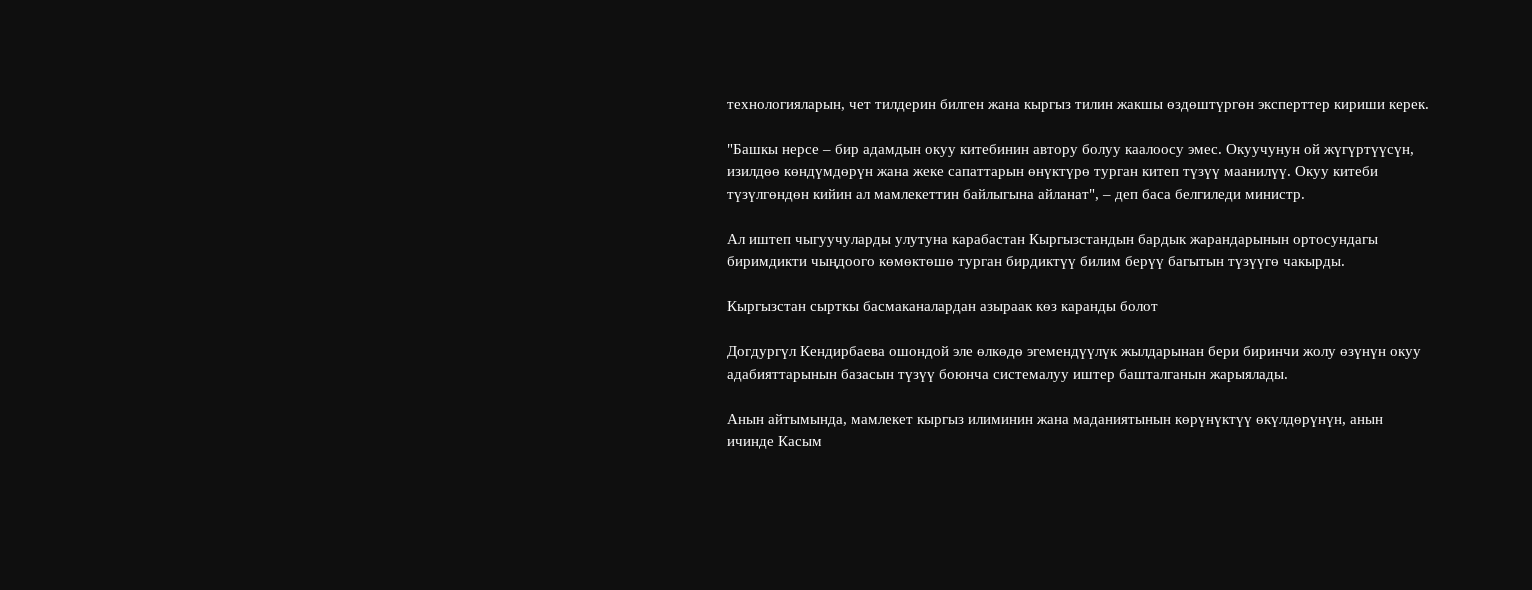технологияларын, чет тилдерин билген жана кыргыз тилин жакшы өздөштүргөн эксперттер кириши керек.

"Башкы нерсе – бир адамдын окуу китебинин автору болуу каалоосу эмес. Окуучунун ой жүгүртүүсүн, изилдөө көндүмдөрүн жана жеке сапаттарын өнүктүрө турган китеп түзүү маанилүү. Окуу китеби түзүлгөндөн кийин ал мамлекеттин байлыгына айланат", – деп баса белгиледи министр.

Ал иштеп чыгуучуларды улутуна карабастан Кыргызстандын бардык жарандарынын ортосундагы биримдикти чыңдоого көмөктөшө турган бирдиктүү билим берүү багытын түзүүгө чакырды.

Кыргызстан сырткы басмаканалардан азыраак көз каранды болот

Догдургүл Кендирбаева ошондой эле өлкөдө эгемендүүлүк жылдарынан бери биринчи жолу өзүнүн окуу адабияттарынын базасын түзүү боюнча системалуу иштер башталганын жарыялады.

Анын айтымында, мамлекет кыргыз илиминин жана маданиятынын көрүнүктүү өкүлдөрүнүн, анын ичинде Касым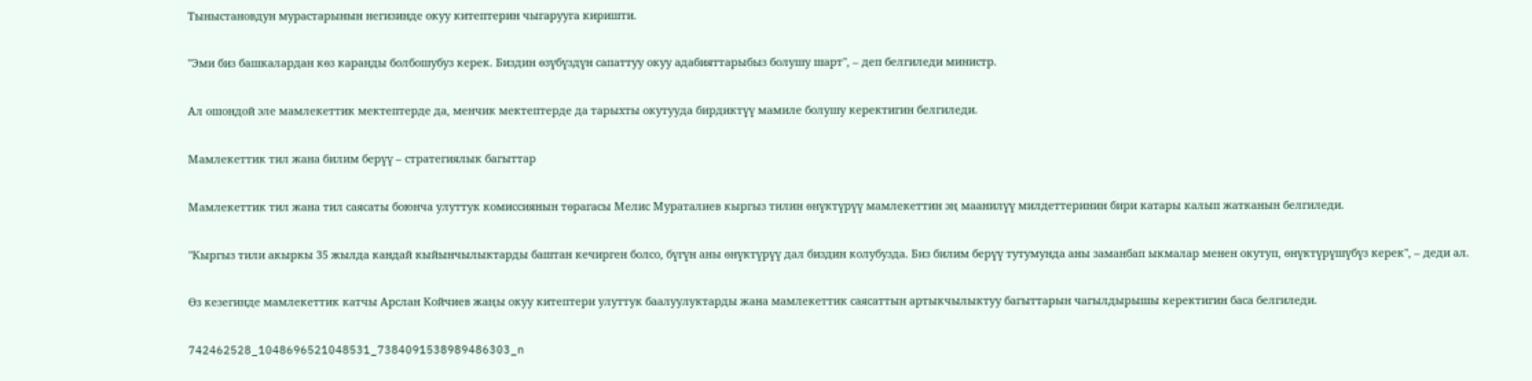Тыныстановдун мурастарынын негизинде окуу китептерин чыгарууга киришти.

"Эми биз башкалардан көз каранды болбошубуз керек. Биздин өзүбүздүн сапаттуу окуу адабияттарыбыз болушу шарт", – деп белгиледи министр.

Ал ошондой эле мамлекеттик мектептерде да, менчик мектептерде да тарыхты окутууда бирдиктүү мамиле болушу керектигин белгиледи.

Мамлекеттик тил жана билим берүү – стратегиялык багыттар

Мамлекеттик тил жана тил саясаты боюнча улуттук комиссиянын төрагасы Мелис Мураталиев кыргыз тилин өнүктүрүү мамлекеттин эң маанилүү милдеттеринин бири катары калып жатканын белгиледи.

"Кыргыз тили акыркы 35 жылда кандай кыйынчылыктарды баштан кечирген болсо, бүгүн аны өнүктүрүү дал биздин колубузда. Биз билим берүү тутумунда аны заманбап ыкмалар менен окутуп, өнүктүрүшүбүз керек", – деди ал.

Өз кезегинде мамлекеттик катчы Арслан Койчиев жаңы окуу китептери улуттук баалуулуктарды жана мамлекеттик саясаттын артыкчылыктуу багыттарын чагылдырышы керектигин баса белгиледи.

742462528_1048696521048531_7384091538989486303_n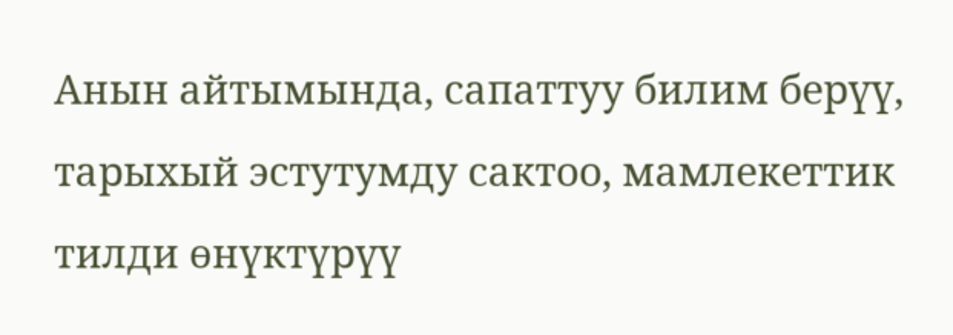Анын айтымында, сапаттуу билим берүү, тарыхый эстутумду сактоо, мамлекеттик тилди өнүктүрүү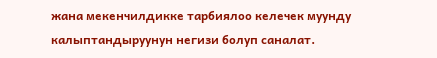жана мекенчилдикке тарбиялоо келечек муунду калыптандыруунун негизи болуп саналат.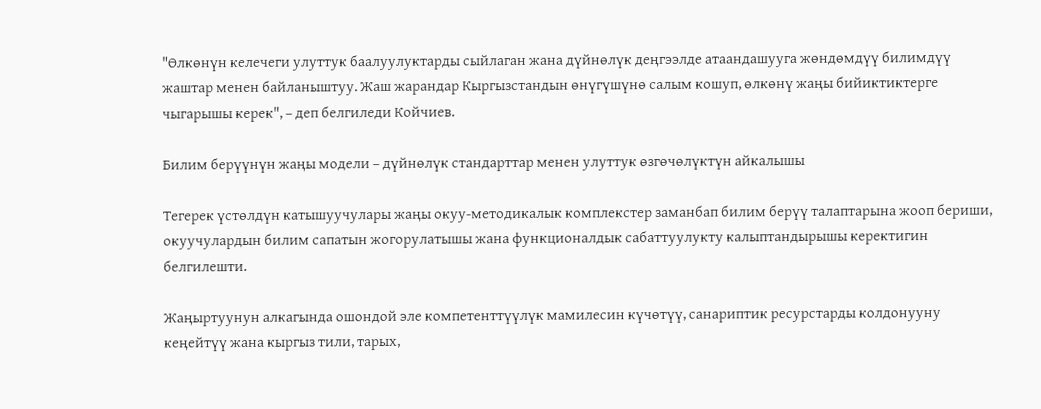"Өлкөнүн келечеги улуттук баалуулуктарды сыйлаган жана дүйнөлүк деңгээлде атаандашууга жөндөмдүү билимдүү жаштар менен байланыштуу. Жаш жарандар Кыргызстандын өнүгүшүнө салым кошуп, өлкөнү жаңы бийиктиктерге чыгарышы керек", – деп белгиледи Койчиев.

Билим берүүнүн жаңы модели – дүйнөлүк стандарттар менен улуттук өзгөчөлүктүн айкалышы

Тегерек үстөлдүн катышуучулары жаңы окуу-методикалык комплекстер заманбап билим берүү талаптарына жооп бериши, окуучулардын билим сапатын жогорулатышы жана функционалдык сабаттуулукту калыптандырышы керектигин белгилешти.

Жаңыртуунун алкагында ошондой эле компетенттүүлүк мамилесин күчөтүү, санариптик ресурстарды колдонууну кеңейтүү жана кыргыз тили, тарых,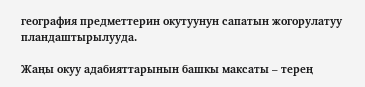география предметтерин окутуунун сапатын жогорулатуу пландаштырылууда.

Жаңы окуу адабияттарынын башкы максаты – терең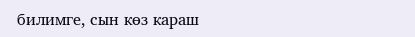билимге, сын көз караш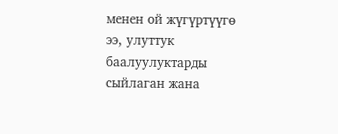менен ой жүгүртүүгө ээ, улуттук баалуулуктарды сыйлаган жана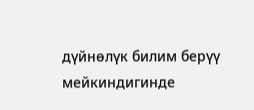дүйнөлүк билим берүү мейкиндигинде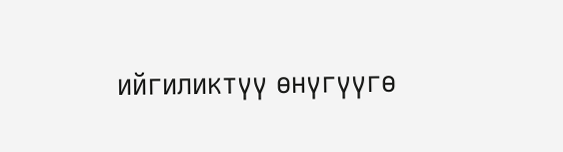ийгиликтүү өнүгүүгө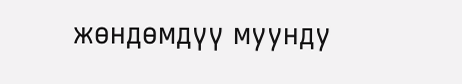жөндөмдүү муунду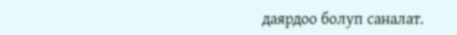даярдоо болуп саналат.